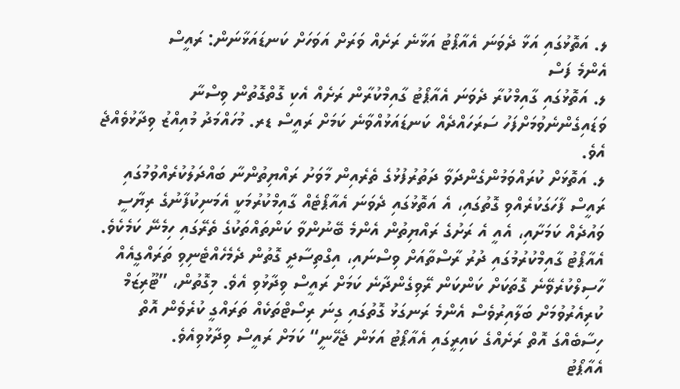ލ. އަތޮޅުގައި އަޅާ ދެވަނަ އެއާޕޯޓު އަޅާނެ ރަށެއް ވަރަށް އަވަހަށް ކަނޑައަޅާނަން: ރައީސް
އެންމެ ފަސް
ލ. އަތޮޅުގައި ގާއިމްކުރާ ދެވަނަ އެއާޕޯޓު ގާއިމްކުރާން ރަށެއް އެކި ގޮތްގޮތުން ވިސްނާ ވަޑައިގެންނެވުމަށްފަހު ސަރަހައްދެއް ކަނޑައަޅުއްވާނެ ކަމަށް ރައީސް ޑރ. މުހައްމަދު މުއިއްޒު ވިދާޅުވެއްޖެ އެވެ.
ލ. އަތޮޅަށް ކުރައްވަމުންގެންދަވާ ދަތުރުފުޅުގެ ތެރެއިން މާވަށު ރައްޔިތުންނާ ބައްދަލުކުރެއްވުމުގައި ރައީސް ފާހަގަކުރެއްވި ގޮތުގައި، އެ އަތޮޅުގައި ދެވަނަ އެއާޕޯޓެއް ގާއިމްކުރުމަކީ އެމަނިކުފާނުގެ ރިޔާސީ ވައުދެއް ކަމަށާއި، އެއީ އެ ރަށުގެ ރައްޔިތުން އެންމެ ބޭނުންވާ ކަންތައްތަކުގެ ތެރޭގައި ހިމެނޭ ކަމެކެވެ.
އެއާޕޯޓު ގާއިމްކުރުމުގައި ދުރު ރާސްތާއަށް ވިސްނައި، އިގްތިސާދީ ގޮތުން ދެމެހެއްޓެނިވި ތަރައްގީއެއް ހާސިލްކުރެވޭނެ ގޮތަކަށް ކަންކަން ރޭވިގެންދާނެ ކަމަށް ރައީސް ވިދާޅުވި އެވެ. މިގޮތުން، ”ޓޫރިޒަމް ކުރިއެރުވުމަށް ބަލާއިރުވެސް އެންމެ ރަނގަޅު ގޮތުގައި ގިނަ ރިސޯޓްތަކެއް ތަރައްގީ ކުރެވެން އޮތް ހިސާބެއްގަ އޮތް ރަށެއްގެ ކައިރީގައި އެއާޕޯޓު އަޅަން ޖެހޭނީ“ ކަމަށް ރައީސް ވިދާޅުވިއެވެ.
އެއާޕޯޓު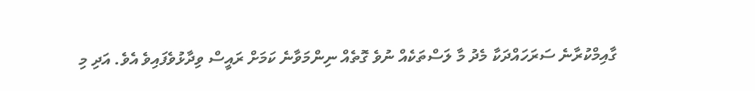ގާއިމްކުރާނެ ސަރަހައްދަކާ މެދު މާ ލަސްތަކެއް ނުވެ ގޮތެއް ނިންމަވާނެ ކަމަށް ރައީސް ވިދާޅުވެފައިވެ އެވެ. އަދި މި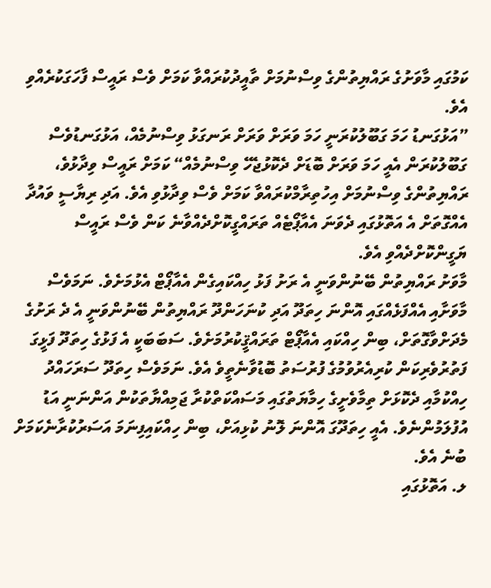ކަމުގައި މާވަށުގެ ރައްޔިތުންގެ ވިސްނުމަށް ތާއީދުކުރައްވާ ކަމަށް ވެސް ރައީސް ފާހަގަކުރެއްވި އެވެ.
”އަޅުގަނޑު ހަމަ ގަބޫލުކުރަނީ ހަމަ ވަރަށް ވަރަށް ރަނގަޅު ވިސްނުމެއް، އަޅުގަނޑުވެސް ގަބޫލުކުރަން އެއީ ހަމަ ވަރަށް ބޮޑަށް ދެކޮޅުޖެހޭ ވިސްނުމެއް“ ކަމަށް ރައީސް ވިދާޅުވެ، ރައްޔިތުންގެ ވިސްނުމަށް އިހުތިރާމްކުރައްވާ ކަމަށް ވެސް ވިދާޅުވި އެވެ. އަދި ރިޔާސީ ވައުދާ އެއްގޮތަށް އެ އަތޮޅުގައި ދެވަނަ އެއާޕޯޓެއް ތަރައްގީކޮށްދެއްވާނެ ކަން ވެސް ރައީސް ޔަގީންކޮށްދެއްވި އެވެ.
މާވަށު ރައްޔިތުން ބޭނުންވަނީ އެ ރަށު ފަޅު ހިއްކައިގެން އެއާޕޯޓް އެޅުމަށެވެ. ނަމަވެސް މާވަށާއި އެއްފަޅެއްގައި އޮންނަ ހިތަދޫ އަދި ކުނަހަންދޫ ރައްޔިތުން ބޭނުންވަނީ އެ ދެ ރަށުގެ މެދަށްވާގޮތަށް، ބިން ހިއްކައި އެއާޕޯޓް ތަރައްޤީކުރުމަށެވެ. ސަބަބަކީ އެ ފަޅުގެ ހިތަދޫ ފަޅީގަ ފަތުރުވެރިކަން ކުރިއެރުވުމުގެ ފުރުސަތު ބޮޑުވާނެތީވެ އެވެ. ނަމަވެސް ހިތަދޫ ސަރަހައްދު ހިއްކުމާއި ދެކޮޅަށް ތިމާވެށީގެ ހިމާޔަތުގައި މަސައްކަތްކުރާ ޖަމިއްޔާތަކުން އަންނަނީ އަޑު އުފުލަމުންނެވެ. އެއީ ހިތަދޫގަ އޮންނަ ލޮނު ކުޅިއަށް، ބިން ހިއްކައިފިނަމަ އަސަރުކުރާނެކަމަށް ބުނެ އެވެ.
ލ. އަތޮޅުގައި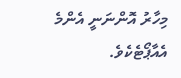މިހާރު އޮންނަނީ އެންމެ އެއާޕޯޓެކެވެ.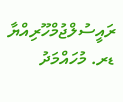ރައީސުލްޖުމްހޫރިއްޔާ ޑރ. މުހައްމަދު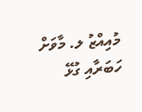މުއިއްޒު ލ. މާވަށް
ހަބަރާއި ގުޅޭ